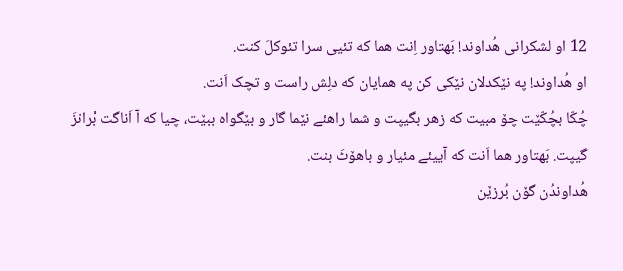12 او لشکرانی هُداوند! بَهتاور اِنت هما که تئیی سرا تئوکلَ کنت.
او هُداوند! په نێکدلان نێکی کن په همایان که دلِش راست و تچک اَنت.
چُکّا بچُکّێت چۆ مبیت که زهر بگیپت و شما راهئے نێما گار و بێگواه ببێت، چیا که آ اَناگت بْرانزَ گیپت. بَهتاور هما اَنت که آییئے مئیار و باهۆٹَ بنت.
هُداوندُن گۆن بُرزێن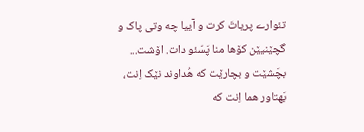تئوارے پریاتَ کرت و آییا چه وتی پاک و گچێنیێن کۆها منا پَسّئو دات. اۆشت...
بچَشێت و بچارێت که هُداوند نێک اِنت، بَهتاور هما اِنت که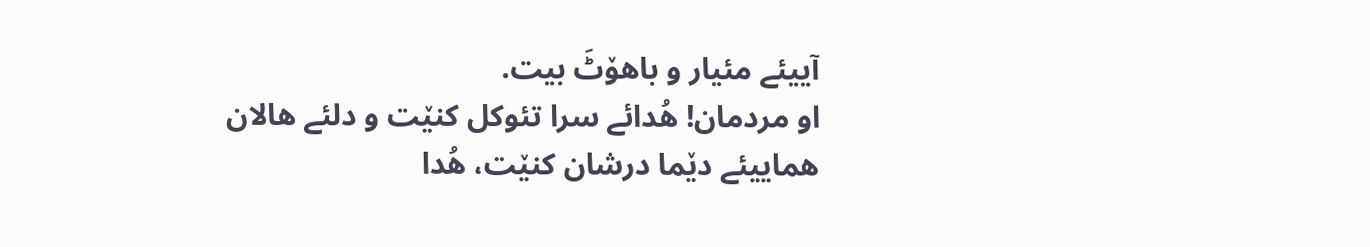آییئے مئیار و باهۆٹَ بیت.
او مردمان! هُدائے سرا تئوکل کنێت و دلئے هالان هماییئے دێما درشان کنێت، هُدا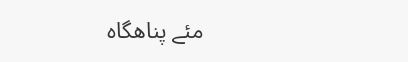مئے پناهگاه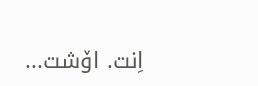اِنت. اۆشت...